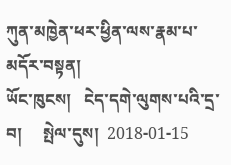ཀུན་མཁྱེན་ཕར་ཕྱིན་ལས་རྣམ་པ་མདོར་བསྟན།
ཡོང་ཁུངས།   ངེད་དགེ་ལུགས་པའི་དྲ་བ།     སྤེལ་དུས།  2018-01-15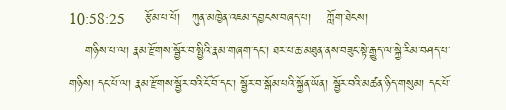10:58:25     རྩོམ་པ་པོ།   ཀུན་མཁྱེན་འཇམ་དབྱངས་བཞད་པ།    ཀློག་ཐེངས།
    གཉིས་པ་ལ། རྣམ་རྫོགས་སྦྱོར་བ་སྤྱིའི་རྣམ་གཞག་དང་། ཐར་པ་ཆ་མཐུན་ནས་བཟུང་སྟེ་རྒྱུད་ལ་སྐྱེ་རིམ་བཤད་པ་གཉིས། དང་པོ་ལ། རྣམ་རྫོགས་སྦྱོར་བའི་ངོ་བོ་དང་། སྦྱོར་བ་སྒོམ་པའི་སྐྱོན་ཡོན། སྦྱོར་བའི་མཚན་ཉིད་གསུམ། དང་པོ་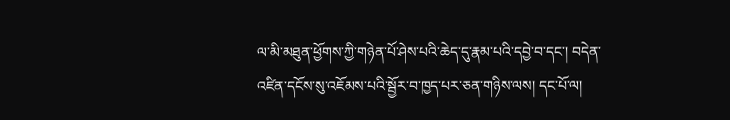ལ་མི་མཐུན་ཕྱོགས་ཀྱི་གཉེན་པོ་ཤེས་པའི་ཆེད་དུ་རྣམ་པའི་དབྱེ་བ་དང་། བདེན་འཛིན་དངོས་སུ་འཇོམས་པའི་སྦྱོར་བ་ཁྱད་པར་ཅན་གཉིས་ལས། དང་པོ་ལ།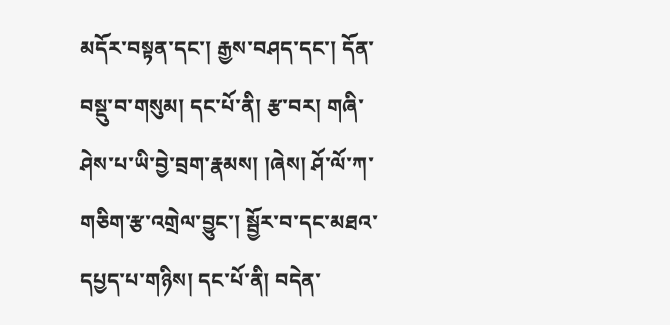མདོར་བསྟན་དང་། རྒྱས་བཤད་དང་། དོན་བསྡུ་བ་གསུམ། དང་པོ་ནི། རྩ་བར། གཞི་ཤེས་པ་ཡི་བྱེ་བྲག་རྣམས། །ཞེས། ཤོ་ལོ་ཀ་གཅིག་རྩ་འགྲེལ་བྱུང་། སྦྱོར་བ་དང་མཐའ་དཔྱད་པ་གཉིས། དང་པོ་ནི། བདེན་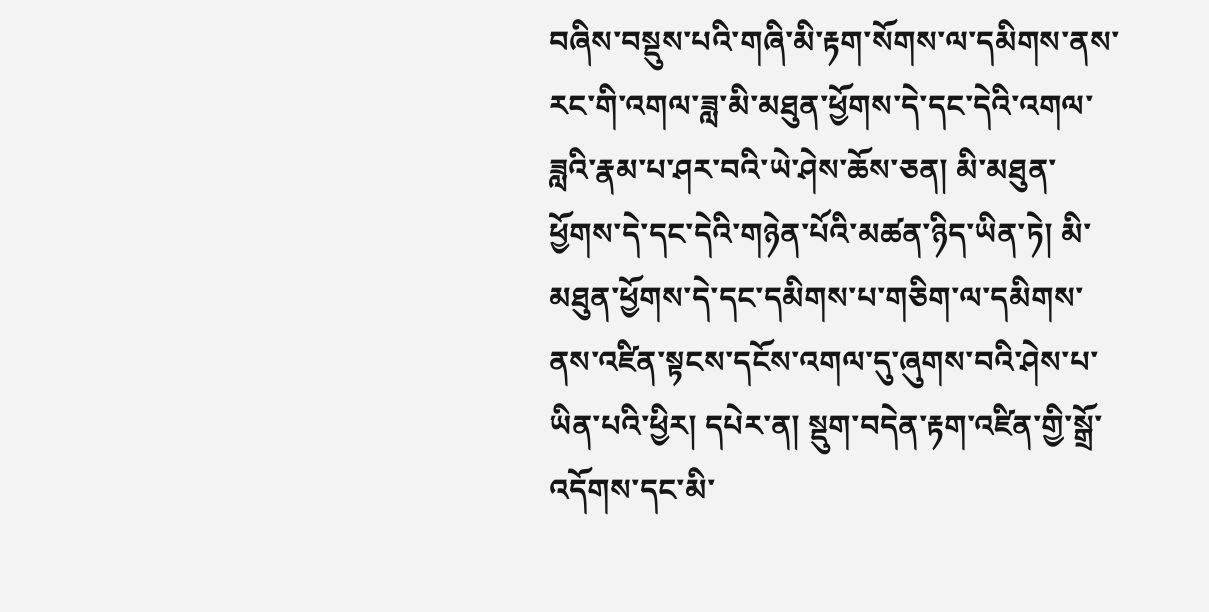བཞིས་བསྡུས་པའི་གཞི་མི་རྟག་སོགས་ལ་དམིགས་ནས་རང་གི་འགལ་ཟླ་མི་མཐུན་ཕྱོགས་དེ་དང་དེའི་འགལ་ཟླའི་རྣམ་པ་ཤར་བའི་ཡེ་ཤེས་ཆོས་ཅན། མི་མཐུན་ཕྱོགས་དེ་དང་དེའི་གཉེན་པོའི་མཚན་ཉིད་ཡིན་ཏེ། མི་མཐུན་ཕྱོགས་དེ་དང་དམིགས་པ་གཅིག་ལ་དམིགས་ནས་འཛིན་སྟངས་དངོས་འགལ་དུ་ཞུགས་བའི་ཤེས་པ་ཡིན་པའི་ཕྱིར། དཔེར་ན། སྡུག་བདེན་རྟག་འཛིན་གྱི་སྒྲོ་འདོགས་དང་མི་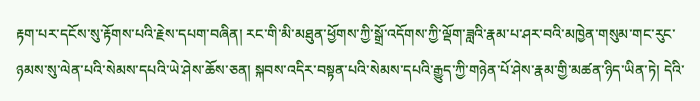རྟག་པར་དངོས་སུ་རྟོགས་པའི་རྗེས་དཔག་བཞིན། རང་གི་མི་མཐུན་ཕྱོགས་ཀྱི་སྒྲོ་འདོགས་ཀྱི་ལྡོག་ཟླའི་རྣམ་པ་ཤར་བའི་མཁྱེན་གསུམ་གང་རུང་ཉམས་སུ་ལེན་པའི་སེམས་དཔའི་ཡེ་ཤེས་ཆོས་ཅན། སྐབས་འདིར་བསྟན་པའི་སེམས་དཔའི་རྒྱུད་ཀྱི་གཉེན་པོ་ཤེས་རྣམ་གྱི་མཚན་ཉིད་ཡིན་ཏེ། དེའི་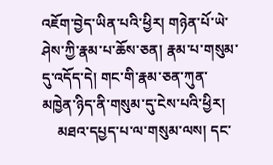འཇོག་བྱེད་ཡིན་པའི་ཕྱིར། གཉེན་པོ་ཡེ་ཤེས་ཀྱི་རྣམ་པ་ཆོས་ཅན། རྣམ་པ་གསུམ་དུ་འདོད་དེ། གང་གི་རྣམ་ཅན་ཀུན་མཁྱེན་ཉིད་ནི་གསུམ་དུ་ངེས་པའི་ཕྱིར།
    མཐའ་དཔྱད་པ་ལ་གསུམ་ལས། དང་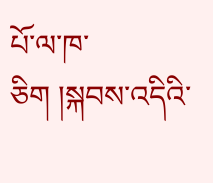པོ་ལ་ཁ་ཅིག །སྐབས་འདིའི་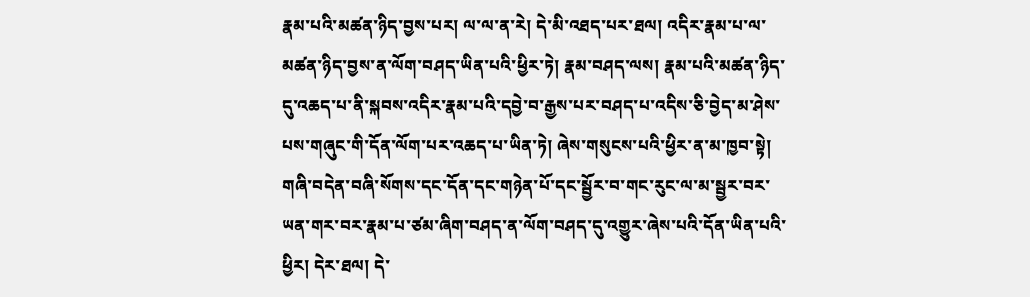རྣམ་པའི་མཚན་ཉིད་བྱས་པར། ལ་ལ་ན་རེ། དེ་མི་འཐད་པར་ཐལ། འདིར་རྣམ་པ་ལ་མཚན་ཉིད་བྱས་ན་ལོག་བཤད་ཡིན་པའི་ཕྱིར་ཏེ། རྣམ་བཤད་ལས། རྣམ་པའི་མཚན་ཉིད་དུ་འཆད་པ་ནི་སྐབས་འདིར་རྣམ་པའི་དབྱེ་བ་རྒྱས་པར་བཤད་པ་འདིས་ཅི་བྱེད་མ་ཤེས་པས་གཞུང་གི་དོན་ལོག་པར་འཆད་པ་ཡིན་ཏེ། ཞེས་གསུངས་པའི་ཕྱིར་ན་མ་ཁྱབ་སྟེ། གཞི་བདེན་བཞི་སོགས་དང་དོན་དང་གཉེན་པོ་དང་སྦྱོར་བ་གང་རུང་ལ་མ་སྦྱར་བར་ཡན་གར་བར་རྣམ་པ་ཙམ་ཞིག་བཤད་ན་ལོག་བཤད་དུ་འགྱུར་ཞེས་པའི་དོན་ཡིན་པའི་ཕྱིར། དེར་ཐལ། དེ་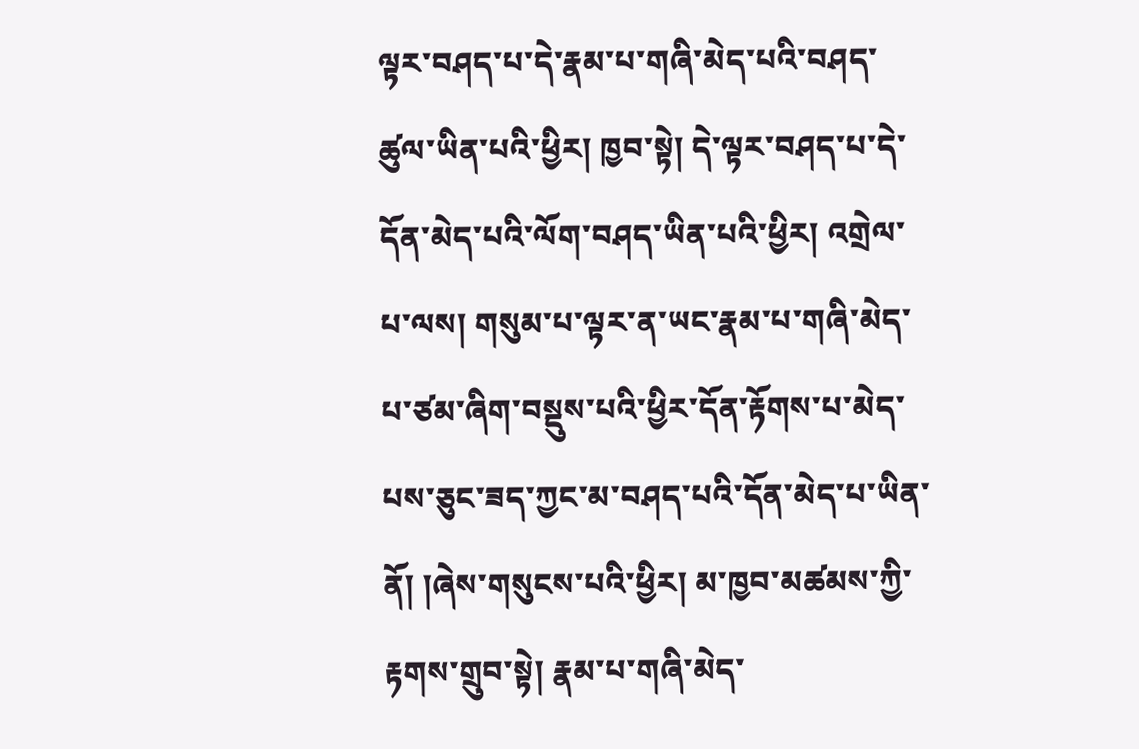ལྟར་བཤད་པ་དེ་རྣམ་པ་གཞི་མེད་པའི་བཤད་ཚུལ་ཡིན་པའི་ཕྱིར། ཁྱབ་སྟེ། དེ་ལྟར་བཤད་པ་དེ་དོན་མེད་པའི་ལོག་བཤད་ཡིན་པའི་ཕྱིར། འགྲེལ་པ་ལས། གསུམ་པ་ལྟར་ན་ཡང་རྣམ་པ་གཞི་མེད་པ་ཙམ་ཞིག་བསྡུས་པའི་ཕྱིར་དོན་རྟོགས་པ་མེད་པས་ཅུང་ཟད་ཀྱང་མ་བཤད་པའི་དོན་མེད་པ་ཡིན་ནོ། །ཞེས་གསུངས་པའི་ཕྱིར། མ་ཁྱབ་མཚམས་ཀྱི་རྟགས་གྲུབ་སྟེ། རྣམ་པ་གཞི་མེད་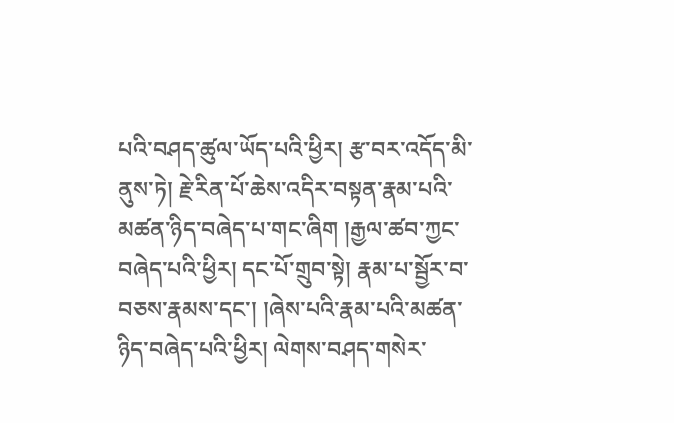པའི་བཤད་ཚུལ་ཡོད་པའི་ཕྱིར། རྩ་བར་འདོད་མི་ནུས་ཏེ། རྗེ་རིན་པོ་ཆེས་འདིར་བསྟན་རྣམ་པའི་མཚན་ཉིད་བཞེད་པ་གང་ཞིག །རྒྱལ་ཚབ་ཀྱང་བཞེད་པའི་ཕྱིར། དང་པོ་གྲུབ་སྟེ། རྣམ་པ་སྦྱོར་བ་བཅས་རྣམས་དང་། །ཞེས་པའི་རྣམ་པའི་མཚན་ཉིད་བཞེད་པའི་ཕྱིར། ལེགས་བཤད་གསེར་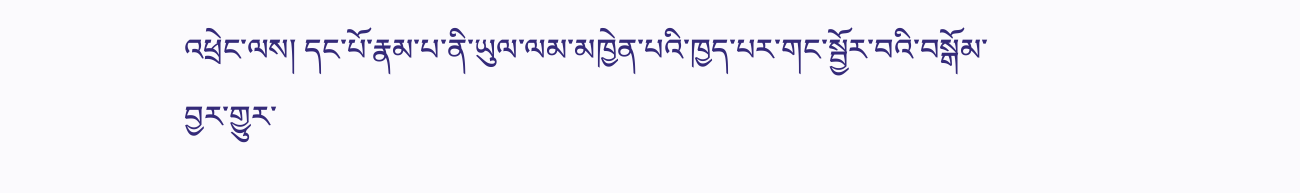འཕྲེང་ལས། དང་པོ་རྣམ་པ་ནི་ཡུལ་ལམ་མཁྱེན་པའི་ཁྱད་པར་གང་སྦྱོར་བའི་བསྒོམ་བྱར་གྱུར་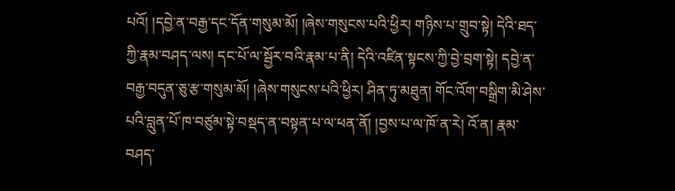པའོ། །དབྱེ་ན་བརྒྱ་དང་དོན་གསུམ་མོ། །ཞེས་གསུངས་པའི་ཕྱིར། གཉིས་པ་གྲུབ་སྟེ། དེའི་ཐད་ཀྱི་རྣམ་བཤད་ལས། དང་པོ་ལ་སྦྱོར་བའི་རྣམ་པ་ནི། དེའི་འཛིན་སྟངས་ཀྱི་བྱེ་བྲག་སྟེ། དབྱེ་ན་བརྒྱ་བདུན་ཅུ་རྩ་གསུམ་མོ། །ཞེས་གསུངས་པའི་ཕྱིར། ཤིན་ཏུ་མཐུན། གོང་འོག་བསྒྲིག་མི་ཤེས་པའི་བླུན་པོ་ཁ་བཙུམ་སྟེ་བསྡད་ན་བསྟན་པ་ལ་ཕན་ནོ། །བྱས་པ་ལ་ཁོ་ན་རེ། འོ་ན། རྣམ་བཤད་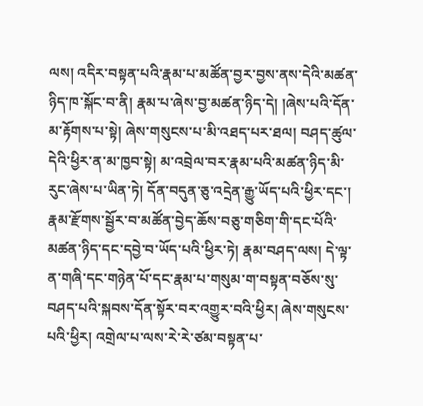ལས། འདིར་བསྟན་པའི་རྣམ་པ་མཚོན་བྱར་བྱས་ནས་དེའི་མཚན་ཉིད་ཁ་སྐོང་བ་ནི། རྣམ་པ་ཞེས་བྱ་མཚན་ཉིད་དེ། །ཞེས་པའི་དོན་མ་རྟོགས་པ་སྟེ། ཞེས་གསུངས་པ་མི་འཐད་པར་ཐལ། བཤད་ཚུལ་དེའི་ཕྱིར་ན་མ་ཁྱབ་སྟེ། མ་འབྲེལ་བར་རྣམ་པའི་མཚན་ཉིད་མི་རུང་ཞེས་པ་ཡིན་ཏེ། དོན་བདུན་ཅུ་འདྲེན་རྒྱུ་ཡོད་པའི་ཕྱིར་དང་། རྣམ་རྫོགས་སྦྱོར་བ་མཚོན་བྱེད་ཆོས་བཅུ་གཅིག་གི་དང་པོའི་མཚན་ཉིད་དང་དབྱེ་བ་ཡོད་པའི་ཕྱིར་ཏེ། རྣམ་བཤད་ལས། དེ་ལྟ་ན་གཞི་དང་གཉེན་པོ་དང་རྣམ་པ་གསུམ་ག་བསྟན་བཅོས་སུ་བཤད་པའི་སྐབས་དོན་སྟོར་བར་འགྱུར་བའི་ཕྱིར། ཞེས་གསུངས་པའི་ཕྱིར། འགྲེལ་པ་ལས་རེ་རེ་ཙམ་བསྟན་པ་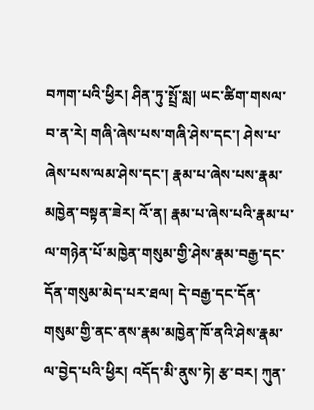བཀག་པའི་ཕྱིར། ཤིན་ཏུ་སྤྲོ་སླ། ཡང་ཚིག་གསལ་བ་ན་རེ། གཞི་ཞེས་པས་གཞི་ཤེས་དང་། ཤེས་པ་ཞེས་པས་ལམ་ཤེས་དང་། རྣམ་པ་ཞེས་པས་རྣམ་མཁྱེན་བསྟན་ཟེར། འོ་ན། རྣམ་པ་ཞེས་པའི་རྣམ་པ་ལ་གཉེན་པོ་མཁྱེན་གསུམ་གྱི་ཤེས་རྣམ་བརྒྱ་དང་དོན་གསུམ་མེད་པར་ཐལ། དེ་བརྒྱ་དང་དོན་གསུམ་གྱི་ནང་ནས་རྣམ་མཁྱེན་ཁོ་ནའི་ཤེས་རྣམ་ལ་བྱེད་པའི་ཕྱིར། འདོད་མི་ནུས་ཏེ། རྩ་བར། ཀུན་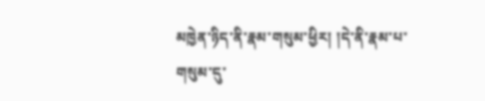མཁྱེན་ཉིད་ནི་རྣམ་གསུམ་ཕྱིར། །དེ་ནི་རྣམ་པ་གསུམ་དུ་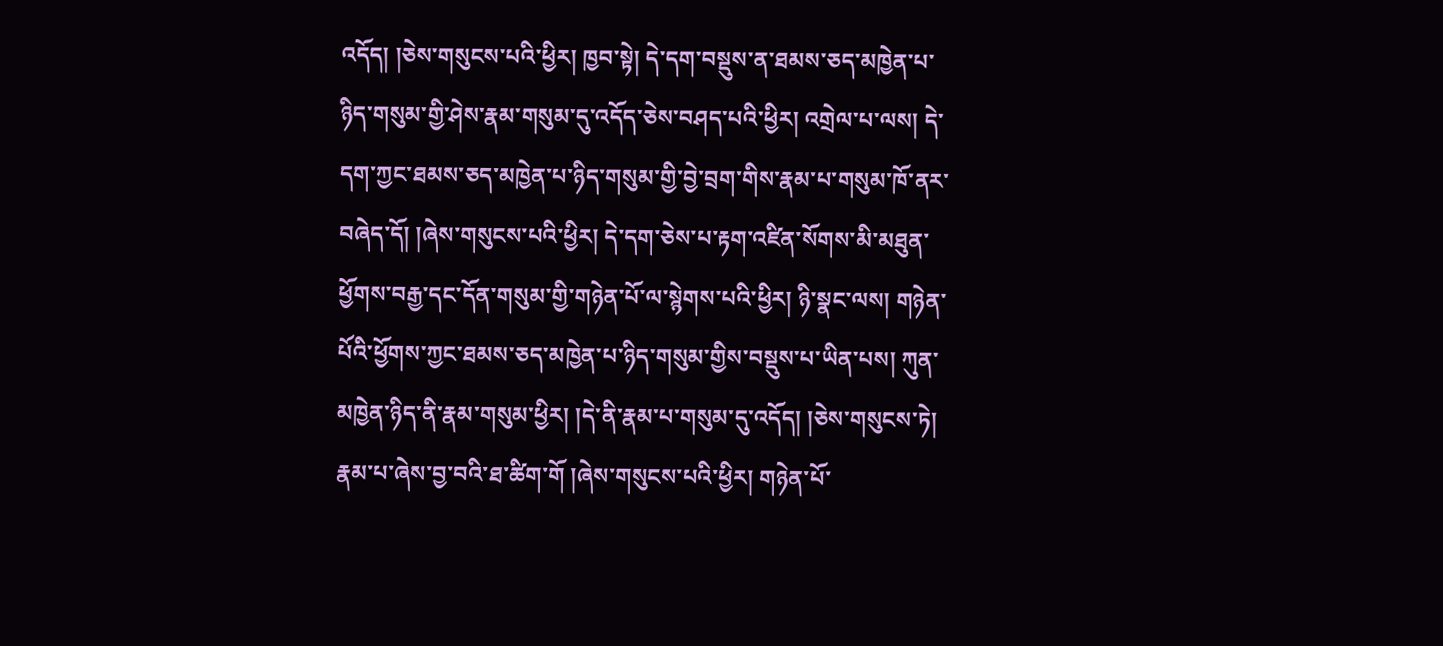འདོད། །ཅེས་གསུངས་པའི་ཕྱིར། ཁྱབ་སྟེ། དེ་དག་བསྡུས་ན་ཐམས་ཅད་མཁྱེན་པ་ཉིད་གསུམ་གྱི་ཤེས་རྣམ་གསུམ་དུ་འདོད་ཅེས་བཤད་པའི་ཕྱིར། འགྲེལ་པ་ལས། དེ་དག་ཀྱང་ཐམས་ཅད་མཁྱེན་པ་ཉིད་གསུམ་གྱི་བྱེ་བྲག་གིས་རྣམ་པ་གསུམ་ཁོ་ནར་བཞེད་དོ། །ཞེས་གསུངས་པའི་ཕྱིར། དེ་དག་ཅེས་པ་རྟག་འཛིན་སོགས་མི་མཐུན་ཕྱོགས་བརྒྱ་དང་དོན་གསུམ་གྱི་གཉེན་པོ་ལ་སྙེགས་པའི་ཕྱིར། ཉི་སྣང་ལས། གཉེན་པོའི་ཕྱོགས་ཀྱང་ཐམས་ཅད་མཁྱེན་པ་ཉིད་གསུམ་གྱིས་བསྡུས་པ་ཡིན་པས། ཀུན་མཁྱེན་ཉིད་ནི་རྣམ་གསུམ་ཕྱིར། །དེ་ནི་རྣམ་པ་གསུམ་དུ་འདོད། །ཅེས་གསུངས་ཏེ། རྣམ་པ་ཞེས་བྱ་བའི་ཐ་ཚིག་གོ །ཞེས་གསུངས་པའི་ཕྱིར། གཉེན་པོ་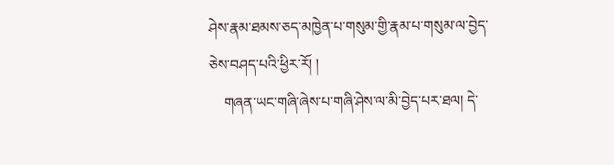ཤེས་རྣམ་ཐམས་ཅད་མཁྱེན་པ་གསུམ་གྱི་རྣམ་པ་གསུམ་ལ་བྱེད་ཅེས་བཤད་པའི་ཕྱིར་རོ། །
    གཞན་ཡང་གཞི་ཞེས་པ་གཞི་ཤེས་ལ་མི་བྱེད་པར་ཐལ། དེ་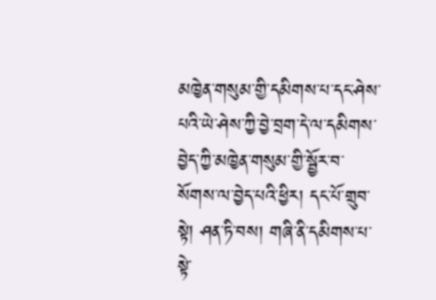མཁྱེན་གསུམ་གྱི་དམིགས་པ་དང་ཤེས་པའི་ཡེ་ཤེས་ཀྱི་བྱེ་བྲག་དེ་ལ་དམིགས་བྱེད་ཀྱི་མཁྱེན་གསུམ་གྱི་སྦྱོར་བ་སོགས་ལ་བྱེད་པའི་ཕྱིར། དང་པོ་གྲུབ་སྟེ། ཤན་ཏི་བས། གཞི་ནི་དམིགས་པ་སྟེ་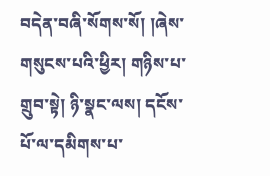བདེན་བཞི་སོགས་སོ། །ཞེས་གསུངས་པའི་ཕྱིར། གཉིས་པ་གྲུབ་སྟེ། ཉི་སྣང་ལས། དངོས་པོ་ལ་དམིགས་པ་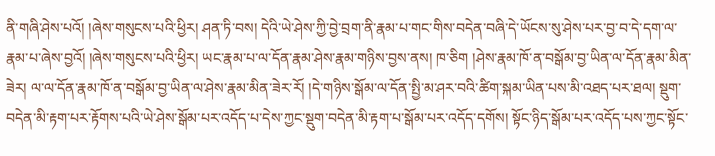ནི་གཞི་ཤེས་པའོ། །ཞེས་གསུངས་པའི་ཕྱིར། ཤན་ཏི་བས། དེའི་ཡེ་ཤེས་ཀྱི་བྱེ་བྲག་ནི་རྣམ་པ་གང་གིས་བདེན་བཞི་དེ་ཡོངས་སུ་ཤེས་པར་བྱ་བ་དེ་དག་ལ་རྣམ་པ་ཞེས་བྱའོ། །ཞེས་གསུངས་པའི་ཕྱིར། ཡང་རྣམ་པ་ལ་དོན་རྣམ་ཤེས་རྣམ་གཉིས་བྱས་ནས། ཁ་ཅིག །ཤེས་རྣམ་ཁོ་ན་བསྒོམ་བྱ་ཡིན་ལ་དོན་རྣམ་མིན་ཟེར། ལ་ལ་དོན་རྣམ་ཁོ་ན་བསྒོམ་བྱ་ཡིན་ལ་ཤེས་རྣམ་མིན་ཟེར་རོ། །དེ་གཉིས་སྒོམ་ལ་དོན་སྤྱི་མ་ཤར་བའི་ཚིག་སྐམ་ཡིན་པས་མི་འཐད་པར་ཐལ། སྡུག་བདེན་མི་རྟག་པར་རྟོགས་པའི་ཡེ་ཤེས་སྒོམ་པར་འདོད་པ་དེས་ཀྱང་སྡུག་བདེན་མི་རྟག་པ་སྒོམ་པར་འདོད་དགོས། སྟོང་ཉིད་སྒོམ་པར་འདོད་པས་ཀྱང་སྟོང་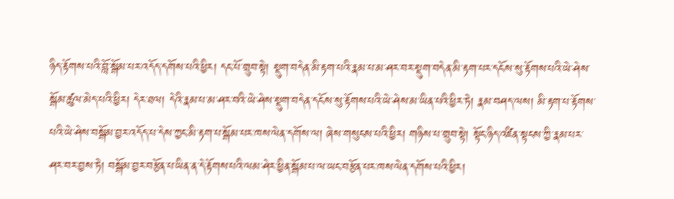ཉིད་རྟོགས་པའི་བློ་སྒོམ་པར་འདོད་དགོས་པའི་ཕྱིར། དང་པོ་གྲུབ་སྟེ། སྡུག་བདེན་མི་རྟག་པའི་རྣམ་པ་མ་ཤར་བར་སྡུག་བདེན་མི་རྟག་པར་དངོས་སུ་རྟོགས་པའི་ཡེ་ཤེས་སྒོམ་ཚུལ་མེད་པའི་ཕྱིར། དེར་ཐལ། དེའི་རྣམ་པ་མ་ཤར་བའི་ཡེ་ཤེས་སྡུག་བདེན་དངོས་སུ་རྟོགས་པའི་ཡེ་ཤེས་མ་ཡིན་པའི་ཕྱིར་ཏེ། རྣམ་བཤད་ལས། མི་རྟག་པ་རྟོགས་པའི་ཡེ་ཤེས་བསྒོམ་བྱར་འདོད་པ་དེས་ཀྱང་མི་རྟག་པ་སྒོམ་པར་ཁས་ལེན་དགོས་ལ། ཞེས་གསུངས་པའི་ཕྱིར། གཉིས་པ་གྲུབ་སྟེ། སྟོང་ཉིད་འཛིན་སྟངས་ཀྱི་རྣམ་པར་ཤར་བར་བྱས་ཏེ། བསྒོམ་བྱར་བརྩོན་པ་ཡིན་ན་དེ་རྟོགས་པའི་ལམ་ཤེར་ཕྱིན་སྒོམ་པ་ལ་ཡང་བརྩོན་པར་ཁས་ལེན་དགོས་པའི་ཕྱིར།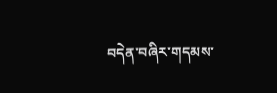བདེན་བཞིར་གདམས་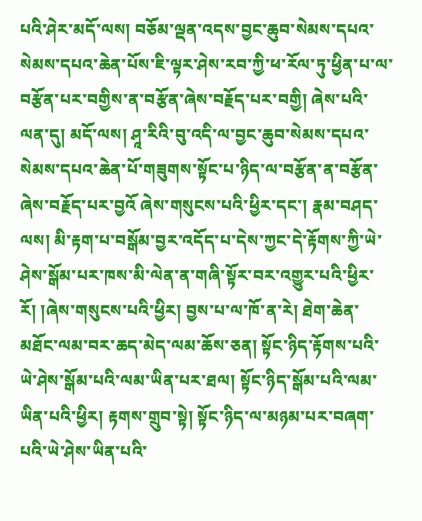པའི་ཤེར་མདོ་ལས། བཅོམ་ལྡན་འདས་བྱང་ཆུབ་སེམས་དཔའ་སེམས་དཔའ་ཆེན་པོས་ཇི་ལྟར་ཤེས་རབ་ཀྱི་ཕ་རོལ་ཏུ་ཕྱིན་པ་ལ་བརྩོན་པར་བགྱིས་ན་བརྩོན་ཞེས་བརྗོད་པར་བགྱི། ཞེས་པའི་ལན་དུ། མདོ་ལས། ཤཱ་རིའི་བུ་འདི་ལ་བྱང་ཆུབ་སེམས་དཔའ་སེམས་དཔའ་ཆེན་པོ་གཟུགས་སྟོང་པ་ཉིད་ལ་བརྩོན་ན་བརྩོན་ཞེས་བརྗོད་པར་བྱའོ ཞེས་གསུངས་པའི་ཕྱིར་དང་། རྣམ་བཤད་ལས། མི་རྟག་པ་བསྒོམ་བྱར་འདོད་པ་དེས་ཀྱང་དེ་རྟོགས་ཀྱི་ཡེ་ཤེས་སྒོམ་པར་ཁས་མི་ལེན་ན་གཞི་སྟོར་བར་འགྱུར་པའི་ཕྱིར་རོ། །ཞེས་གསུངས་པའི་ཕྱིར། བྱས་པ་ལ་ཁོ་ན་རེ། ཐེག་ཆེན་མཐོང་ལམ་བར་ཆད་མེད་ལམ་ཆོས་ཅན། སྟོང་ཉིད་རྟོགས་པའི་ཡེ་ཤེས་སྒོམ་པའི་ལམ་ཡིན་པར་ཐལ། སྟོང་ཉིད་སྒོམ་པའི་ལམ་ཡིན་པའི་ཕྱིར། རྟགས་གྲུབ་སྟེ། སྟོང་ཉིད་ལ་མཉམ་པར་བཞག་པའི་ཡེ་ཤེས་ཡིན་པའི་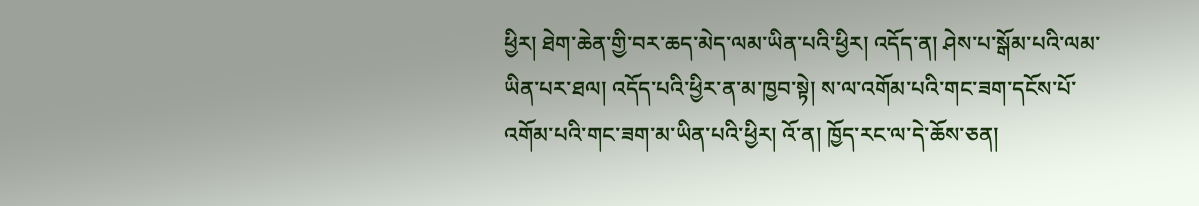ཕྱིར། ཐེག་ཆེན་གྱི་བར་ཆད་མེད་ལམ་ཡིན་པའི་ཕྱིར། འདོད་ན། ཤེས་པ་སྒོམ་པའི་ལམ་ཡིན་པར་ཐལ། འདོད་པའི་ཕྱིར་ན་མ་ཁྱབ་སྟེ། ས་ལ་འགོམ་པའི་གང་ཟག་དངོས་པོ་འགོམ་པའི་གང་ཟག་མ་ཡིན་པའི་ཕྱིར། འོ་ན། ཁྱོད་རང་ལ་དེ་ཆོས་ཅན།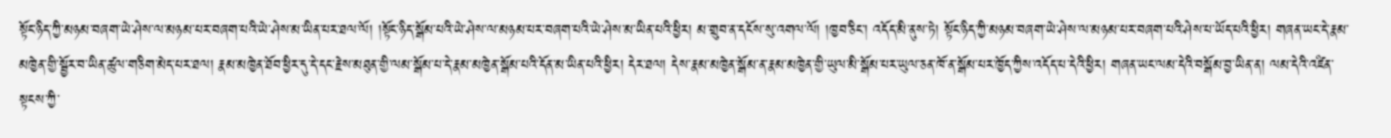སྟོང་ཉིད་ཀྱི་མཉམ་བཞག་ཡེ་ཤེས་ལ་མཉམ་པར་བཞག་པའི་ཡེ་ཤེས་མ་ཡིན་པར་ཐལ་ལོ། །སྟོང་ཉིད་སྒོམ་པའི་ཡེ་ཤེས་ལ་མཉམ་པར་བཞག་པའི་ཡེ་ཤེས་མ་ཡིན་པའི་ཕྱིར། མ་གྲུབ་ན་དངོས་སུ་འགལ་ལོ། །ཁྱབ་ཅིང་། འདོད་མི་ནུས་ཏེ། སྟོང་ཉིད་ཀྱི་མཉམ་བཞག་ཡེ་ཤེས་ལ་མཉམ་པར་བཞག་པའི་ཤེས་པ་ཡོད་པའི་ཕྱིར། གཞན་ཡང་དེ་རྣམ་མཁྱེན་གྱི་སྦྱོར་བ་ཡིན་ཚུལ་གཅིག་མེད་པར་ཐལ། རྣམ་མཁྱེན་ཐོབ་ཕྱིར་དུ་དེ་དང་རྗེས་མཐུན་གྱི་ལམ་སྒོམ་པ་དེ་རྣམ་མཁྱེན་སྒོམ་པའི་དོན་མ་ཡིན་པའི་ཕྱིར། དེར་ཐལ། དེས་རྣམ་མཁྱེན་སྒོམ་ན་རྣམ་མཁྱེན་གྱི་ཡུལ་མི་སྒོམ་པར་ཡུལ་ཅན་ཁོ་ན་སྒོམ་པར་ཁྱོད་ཀྱིས་འདོད་པ་དེའི་ཕྱིར། གཞན་ཡང་ལམ་དེའི་བསྒོམ་བྱ་ཡིན་ན། ལམ་དེའི་འཛིན་སྟངས་ཀྱི་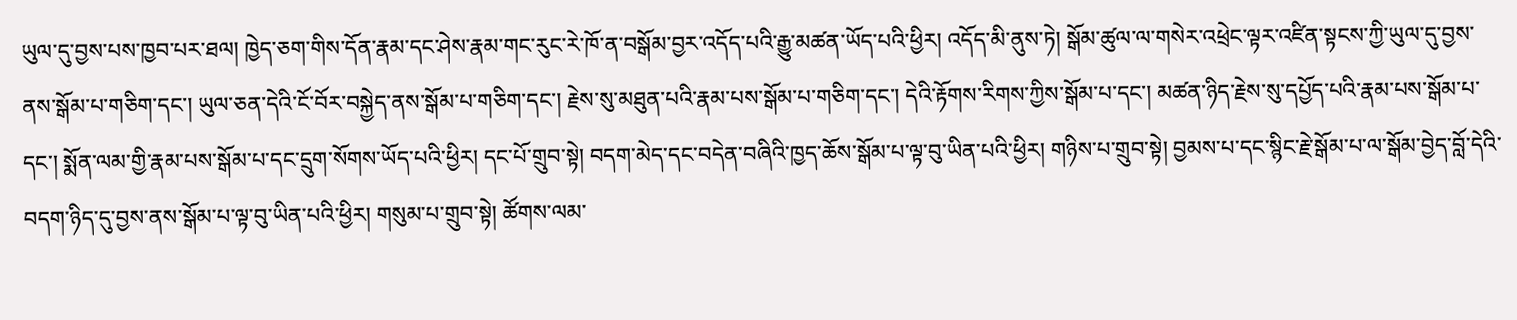ཡུལ་དུ་བྱས་པས་ཁྱབ་པར་ཐལ། ཁྱེད་ཅག་གིས་དོན་རྣམ་དང་ཤེས་རྣམ་གང་རུང་རེ་ཁོ་ན་བསྒོམ་བྱར་འདོད་པའི་རྒྱུ་མཚན་ཡོད་པའི་ཕྱིར། འདོད་མི་ནུས་ཏེ། སྒོམ་ཚུལ་ལ་གསེར་འཕྲེང་ལྟར་འཛིན་སྟངས་ཀྱི་ཡུལ་དུ་བྱས་ནས་སྒོམ་པ་གཅིག་དང་། ཡུལ་ཅན་དེའི་ངོ་བོར་བསྐྱེད་ནས་སྒོམ་པ་གཅིག་དང་། རྗེས་སུ་མཐུན་པའི་རྣམ་པས་སྒོམ་པ་གཅིག་དང་། དེའི་རྟོགས་རིགས་ཀྱིས་སྒོམ་པ་དང་། མཚན་ཉིད་རྗེས་སུ་དཔྱོད་པའི་རྣམ་པས་སྒོམ་པ་དང་། སྨོན་ལམ་གྱི་རྣམ་པས་སྒོམ་པ་དང་དྲུག་སོགས་ཡོད་པའི་ཕྱིར། དང་པོ་གྲུབ་སྟེ། བདག་མེད་དང་བདེན་བཞིའི་ཁྱད་ཆོས་སྒོམ་པ་ལྟ་བུ་ཡིན་པའི་ཕྱིར། གཉིས་པ་གྲུབ་སྟེ། བྱམས་པ་དང་སྙིང་རྗེ་སྒོམ་པ་ལ་སྒོམ་བྱེད་བློ་དེའི་བདག་ཉིད་དུ་བྱས་ནས་སྒོམ་པ་ལྟ་བུ་ཡིན་པའི་ཕྱིར། གསུམ་པ་གྲུབ་སྟེ། ཚོགས་ལམ་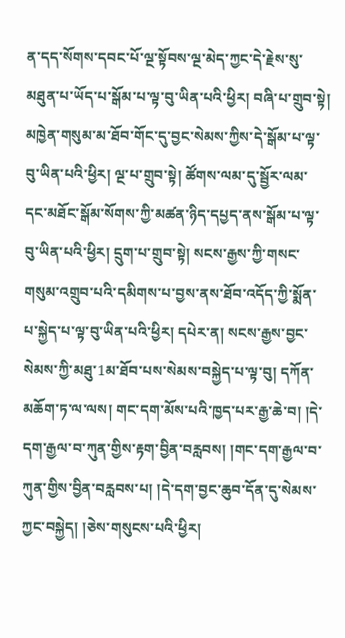ན་དད་སོགས་དབང་པོ་ལྔ་སྟོབས་ལྔ་མེད་ཀྱང་དེ་རྗེས་སུ་མཐུན་པ་ཡོད་པ་སྒོམ་པ་ལྟ་བུ་ཡིན་པའི་ཕྱིར། བཞི་པ་གྲུབ་སྟེ། མཁྱེན་གསུམ་མ་ཐོབ་གོང་དུ་བྱང་སེམས་ཀྱིས་དེ་སྒོམ་པ་ལྟ་བུ་ཡིན་པའི་ཕྱིར། ལྔ་པ་གྲུབ་སྟེ། ཚོགས་ལམ་དུ་སྦྱོར་ལམ་དང་མཐོང་སྒོམ་སོགས་ཀྱི་མཚན་ཉིད་དཔྱད་ནས་སྒོམ་པ་ལྟ་བུ་ཡིན་པའི་ཕྱིར། དྲུག་པ་གྲུབ་སྟེ། སངས་རྒྱས་ཀྱི་གསང་གསུམ་འགྲུབ་པའི་དམིགས་པ་བྱས་ནས་ཐོབ་འདོད་ཀྱི་སྨོན་པ་སྐྱེད་པ་ལྟ་བུ་ཡིན་པའི་ཕྱིར། དཔེར་ན། སངས་རྒྱས་བྱང་སེམས་ཀྱི་མཐུ་1མ་ཐོབ་པས་སེམས་བསྐྱེད་པ་ལྟ་བུ། དཀོན་མཆོག་ཏ་ལ་ལས། གང་དག་མོས་པའི་ཁྱད་པར་རྒྱ་ཆེ་བ། །དེ་དག་རྒྱལ་བ་ཀུན་གྱིས་རྟག་བྱིན་བརླབས། །གང་དག་རྒྱལ་བ་ཀུན་གྱིས་བྱིན་བརླབས་པ། །དེ་དག་བྱང་ཆུབ་དོན་དུ་སེམས་ཀྱང་བསྐྱེད། །ཅེས་གསུངས་པའི་ཕྱིར།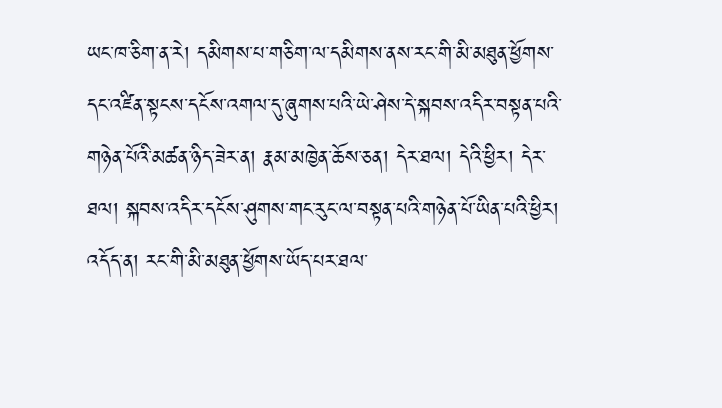ཡང་ཁ་ཅིག་ན་རེ། དམིགས་པ་གཅིག་ལ་དམིགས་ནས་རང་གི་མི་མཐུན་ཕྱོགས་དང་འཛིན་སྟངས་དངོས་འགལ་དུ་ཞུགས་པའི་ཡེ་ཤེས་དེ་སྐབས་འདིར་བསྟན་པའི་གཉེན་པོའི་མཚན་ཉིད་ཟེར་ན། རྣམ་མཁྱེན་ཆོས་ཅན། དེར་ཐལ། དེའི་ཕྱིར། དེར་ཐལ། སྐབས་འདིར་དངོས་ཤུགས་གང་རུང་ལ་བསྟན་པའི་གཉེན་པོ་ཡིན་པའི་ཕྱིར། འདོད་ན། རང་གི་མི་མཐུན་ཕྱོགས་ཡོད་པར་ཐལ་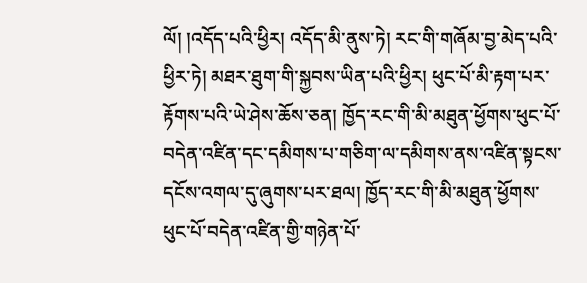ལོ། །འདོད་པའི་ཕྱིར། འདོད་མི་ནུས་ཏེ། རང་གི་གཞོམ་བྱ་མེད་པའི་ཕྱིར་ཏེ། མཐར་ཐུག་གི་སྐྱབས་ཡིན་པའི་ཕྱིར། ཕུང་པོ་མི་རྟག་པར་རྟོགས་པའི་ཡེ་ཤེས་ཆོས་ཅན། ཁྱོད་རང་གི་མི་མཐུན་ཕྱོགས་ཕུང་པོ་བདེན་འཛིན་དང་དམིགས་པ་གཅིག་ལ་དམིགས་ནས་འཛིན་སྟངས་དངོས་འགལ་དུ་ཞུགས་པར་ཐལ། ཁྱོད་རང་གི་མི་མཐུན་ཕྱོགས་ཕུང་པོ་བདེན་འཛིན་གྱི་གཉེན་པོ་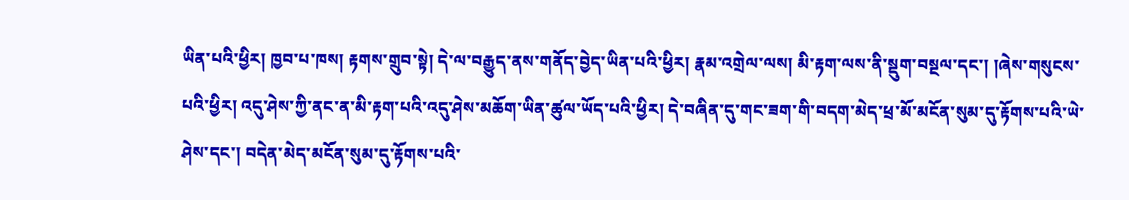ཡིན་པའི་ཕྱིར། ཁྱབ་པ་ཁས། རྟགས་གྲུབ་སྟེ། དེ་ལ་བརྒྱུད་ནས་གནོད་བྱེད་ཡིན་པའི་ཕྱིར། རྣམ་འགྲེལ་ལས། མི་རྟག་ལས་ནི་སྡུག་བསྔལ་དང་། །ཞེས་གསུངས་པའི་ཕྱིར། འདུ་ཤེས་ཀྱི་ནང་ན་མི་རྟག་པའི་འདུ་ཤེས་མཆོག་ཡིན་ཚུལ་ཡོད་པའི་ཕྱིར། དེ་བཞིན་དུ་གང་ཟག་གི་བདག་མེད་ཕྲ་མོ་མངོན་སུམ་དུ་རྟོགས་པའི་ཡེ་ཤེས་དང་། བདེན་མེད་མངོན་སུམ་དུ་རྟོགས་པའི་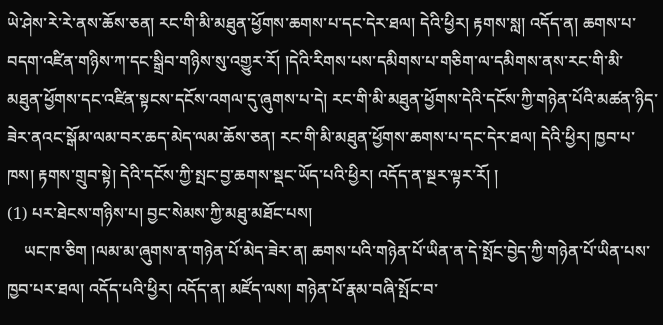ཡེ་ཤེས་རེ་རེ་ནས་ཆོས་ཅན། རང་གི་མི་མཐུན་ཕྱོགས་ཆགས་པ་དང་དེར་ཐལ། དེའི་ཕྱིར། རྟགས་སླ། འདོད་ན། ཆགས་པ་བདག་འཛིན་གཉིས་ཀ་དང་སྒྲིབ་གཉིས་སུ་འགྱུར་རོ། །དེའི་རིགས་པས་དམིགས་པ་གཅིག་ལ་དམིགས་ནས་རང་གི་མི་མཐུན་ཕྱོགས་དང་འཛིན་སྟངས་དངོས་འགལ་དུ་ཞུགས་པ་དེ། རང་གི་མི་མཐུན་ཕྱོགས་དེའི་དངོས་ཀྱི་གཉེན་པོའི་མཚན་ཉིད་ཟེར་ནའང་སྒོམ་ལམ་བར་ཆད་མེད་ལམ་ཆོས་ཅན། རང་གི་མི་མཐུན་ཕྱོགས་ཆགས་པ་དང་དེར་ཐལ། དེའི་ཕྱིར། ཁྱབ་པ་ཁས། རྟགས་གྲུབ་སྟེ། དེའི་དངོས་ཀྱི་སྤང་བྱ་ཆགས་སྡང་ཡོད་པའི་ཕྱིར། འདོད་ན་སྔར་ལྟར་རོ། །
(1) པར་ཐེངས་གཉིས་པ། བྱང་སེམས་ཀྱི་མཐུ་མཐོང་པས།
    ཡང་ཁ་ཅིག །ལམ་མ་ཞུགས་ན་གཉེན་པོ་མེད་ཟེར་ན། ཆགས་པའི་གཉེན་པོ་ཡིན་ན་དེ་སྤོང་བྱེད་ཀྱི་གཉེན་པོ་ཡིན་པས་ཁྱབ་པར་ཐལ། འདོད་པའི་ཕྱིར། འདོད་ན། མཛོད་ལས། གཉེན་པོ་རྣམ་བཞི་སྤོང་བ་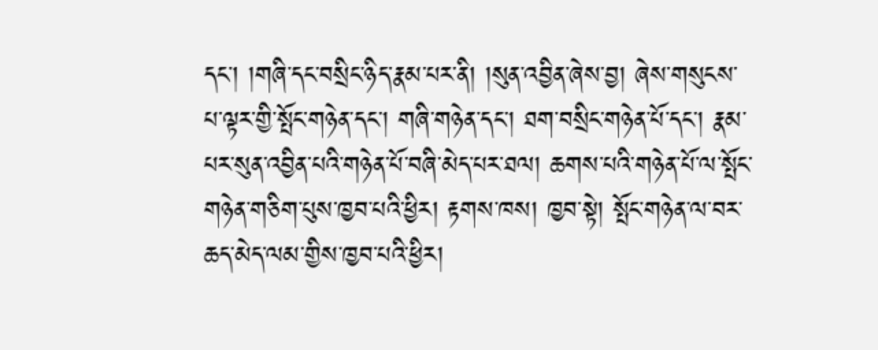དང་། །གཞི་དང་བསྲིང་ཉིད་རྣམ་པར་ནི། །སུན་འབྱིན་ཞེས་བྱ། ཞེས་གསུངས་པ་ལྟར་གྱི་སྤོང་གཉེན་དང་། གཞི་གཉེན་དང་། ཐག་བསྲིང་གཉེན་པོ་དང་། རྣམ་པར་སུན་འབྱིན་པའི་གཉེན་པོ་བཞི་མེད་པར་ཐལ། ཆགས་པའི་གཉེན་པོ་ལ་སྤོང་གཉེན་གཅིག་པུས་ཁྱབ་པའི་ཕྱིར། རྟགས་ཁས། ཁྱབ་སྟེ། སྤོང་གཉེན་ལ་བར་ཆད་མེད་ལམ་གྱིས་ཁྱབ་པའི་ཕྱིར།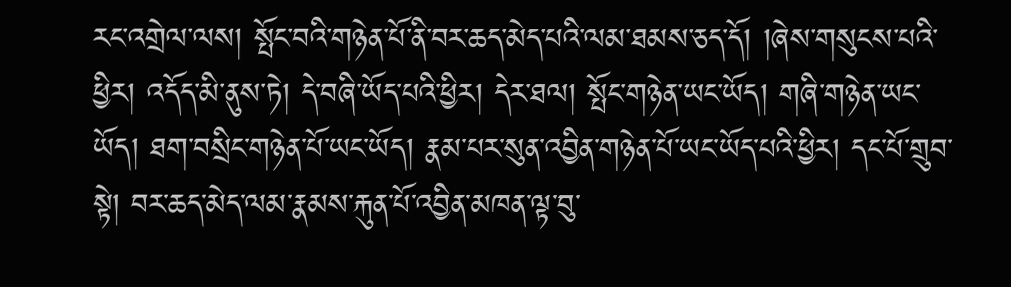རང་འགྲེལ་ལས། སྤོང་བའི་གཉེན་པོ་ནི་བར་ཆད་མེད་པའི་ལམ་ཐམས་ཅད་དོ། །ཞེས་གསུངས་པའི་ཕྱིར། འདོད་མི་ནུས་ཏེ། དེ་བཞི་ཡོད་པའི་ཕྱིར། དེར་ཐལ། སྤོང་གཉེན་ཡང་ཡོད། གཞི་གཉེན་ཡང་ཡོད། ཐག་བསྲིང་གཉེན་པོ་ཡང་ཡོད། རྣམ་པར་སུན་འབྱིན་གཉེན་པོ་ཡང་ཡོད་པའི་ཕྱིར། དང་པོ་གྲུབ་སྟེ། བར་ཆད་མེད་ལམ་རྣམས་རྐུན་པོ་འབྱིན་མཁན་ལྟ་བུ་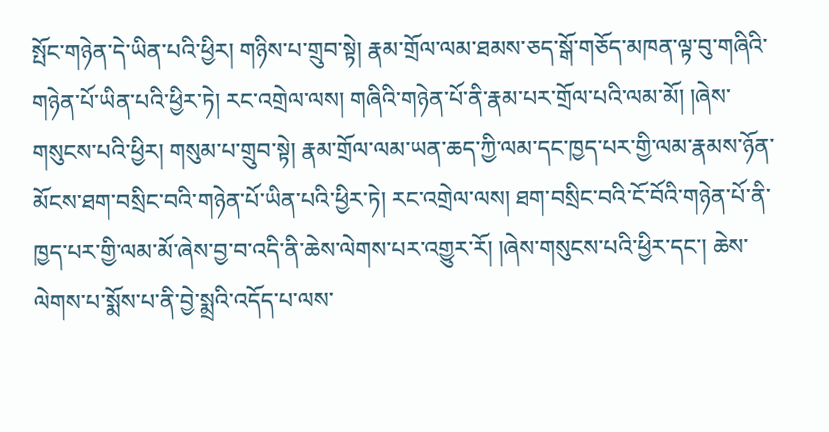སྤོང་གཉེན་དེ་ཡིན་པའི་ཕྱིར། གཉིས་པ་གྲུབ་སྟེ། རྣམ་གྲོལ་ལམ་ཐམས་ཅད་སྒོ་གཅོད་མཁན་ལྟ་བུ་གཞིའི་གཉེན་པོ་ཡིན་པའི་ཕྱིར་ཏེ། རང་འགྲེལ་ལས། གཞིའི་གཉེན་པོ་ནི་རྣམ་པར་གྲོལ་པའི་ལམ་མོ། །ཞེས་གསུངས་པའི་ཕྱིར། གསུམ་པ་གྲུབ་སྟེ། རྣམ་གྲོལ་ལམ་ཡན་ཆད་ཀྱི་ལམ་དང་ཁྱད་པར་གྱི་ལམ་རྣམས་ཉོན་མོངས་ཐག་བསྲིང་བའི་གཉེན་པོ་ཡིན་པའི་ཕྱིར་ཏེ། རང་འགྲེལ་ལས། ཐག་བསྲིང་བའི་ངོ་བོའི་གཉེན་པོ་ནི་ཁྱད་པར་གྱི་ལམ་མོ་ཞེས་བྱ་བ་འདི་ནི་ཆེས་ལེགས་པར་འགྱུར་རོ། །ཞེས་གསུངས་པའི་ཕྱིར་དང་། ཆེས་ལེགས་པ་སྨོས་པ་ནི་བྱེ་སྨྲའི་འདོད་པ་ལས་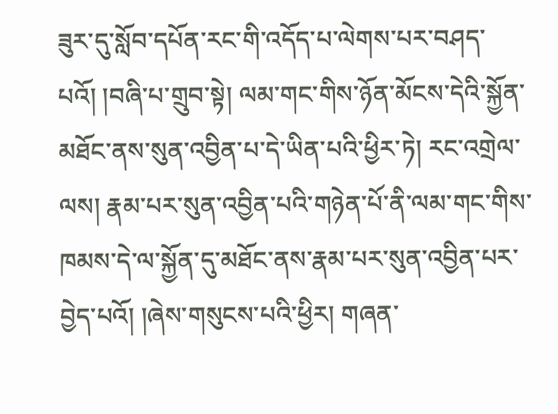ཟུར་དུ་སློབ་དཔོན་རང་གི་འདོད་པ་ལེགས་པར་བཤད་པའོ། །བཞི་པ་གྲུབ་སྟེ། ལམ་གང་གིས་ཉོན་མོངས་དེའི་སྐྱོན་མཐོང་ནས་སུན་འབྱིན་པ་དེ་ཡིན་པའི་ཕྱིར་ཏེ། རང་འགྲེལ་ལས། རྣམ་པར་སུན་འབྱིན་པའི་གཉེན་པོ་ནི་ལམ་གང་གིས་ཁམས་དེ་ལ་སྐྱོན་དུ་མཐོང་ནས་རྣམ་པར་སུན་འབྱིན་པར་བྱེད་པའོ། །ཞེས་གསུངས་པའི་ཕྱིར། གཞན་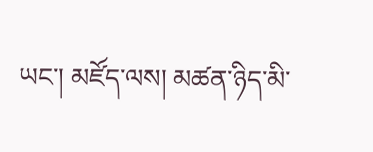ཡང་། མཛོད་ལས། མཚན་ཉིད་མི་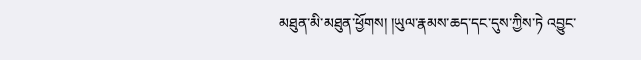མཐུན་མི་མཐུན་ཕྱོགས། །ཡུལ་རྣམས་ཆད་དང་དུས་ཀྱིས་ཏེ འབྱུང་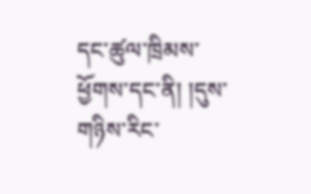དང་ཚུལ་ཁྲིམས་ཕྱོགས་དང་ནི། །དུས་གཉིས་རིང་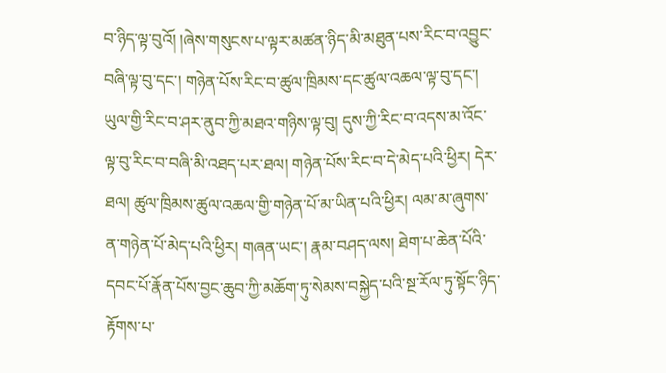བ་ཉིད་ལྟ་བུའོ། །ཞེས་གསུངས་པ་ལྟར་མཚན་ཉིད་མི་མཐུན་པས་རིང་བ་འབྱུང་བཞི་ལྟ་བུ་དང་། གཉེན་པོས་རིང་བ་ཚུལ་ཁྲིམས་དང་ཚུལ་འཆལ་ལྟ་བུ་དང་། ཡུལ་གྱི་རིང་བ་ཤར་ནུབ་ཀྱི་མཐའ་གཉིས་ལྟ་བུ། དུས་ཀྱི་རིང་བ་འདས་མ་འོང་ལྟ་བུ་རིང་བ་བཞི་མི་འཐད་པར་ཐལ། གཉེན་པོས་རིང་བ་དེ་མེད་པའི་ཕྱིར། དེར་ཐལ། ཚུལ་ཁྲིམས་ཚུལ་འཆལ་གྱི་གཉེན་པོ་མ་ཡིན་པའི་ཕྱིར། ལམ་མ་ཞུགས་ན་གཉེན་པོ་མེད་པའི་ཕྱིར། གཞན་ཡང་། རྣམ་བཤད་ལས། ཐེག་པ་ཆེན་པོའི་དབང་པོ་རྣོན་པོས་བྱང་ཆུབ་ཀྱི་མཆོག་ཏུ་སེམས་བསྐྱེད་པའི་སྔ་རོལ་ཏུ་སྟོང་ཉིད་རྟོགས་པ་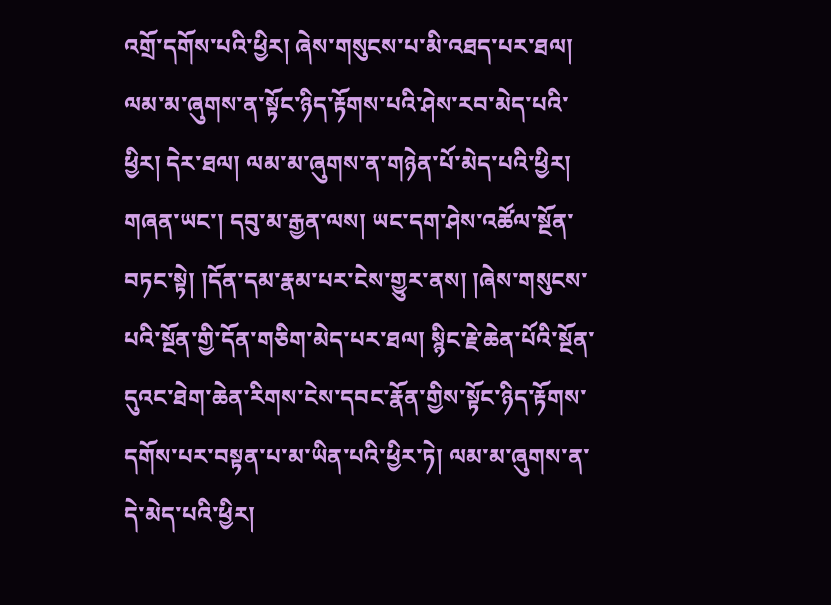འགྲོ་དགོས་པའི་ཕྱིར། ཞེས་གསུངས་པ་མི་འཐད་པར་ཐལ། ལམ་མ་ཞུགས་ན་སྟོང་ཉིད་རྟོགས་པའི་ཤེས་རབ་མེད་པའི་ཕྱིར། དེར་ཐལ། ལམ་མ་ཞུགས་ན་གཉེན་པོ་མེད་པའི་ཕྱིར། གཞན་ཡང་། དབུ་མ་རྒྱན་ལས། ཡང་དག་ཤེས་འཚོལ་སྔོན་བཏང་སྟེ། །དོན་དམ་རྣམ་པར་ངེས་གྱུར་ནས། །ཞེས་གསུངས་པའི་སྔོན་གྱི་དོན་གཅིག་མེད་པར་ཐལ། སྙིང་རྗེ་ཆེན་པོའི་སྔོན་དུའང་ཐེག་ཆེན་རིགས་ངེས་དབང་རྣོན་གྱིས་སྟོང་ཉིད་རྟོགས་དགོས་པར་བསྟན་པ་མ་ཡིན་པའི་ཕྱིར་ཏེ། ལམ་མ་ཞུགས་ན་དེ་མེད་པའི་ཕྱིར།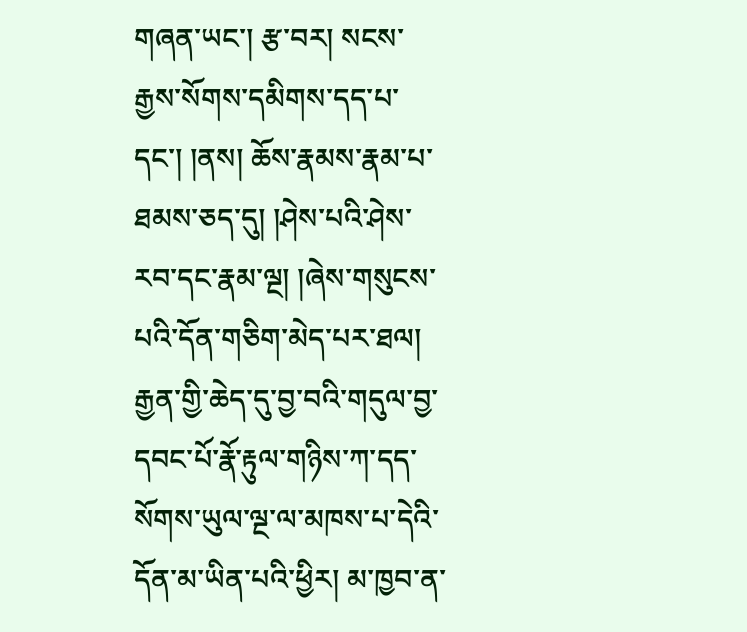གཞན་ཡང་། རྩ་བར། སངས་རྒྱས་སོགས་དམིགས་དད་པ་དང་། །ནས། ཆོས་རྣམས་རྣམ་པ་ཐམས་ཅད་དུ། །ཤེས་པའི་ཤེས་རབ་དང་རྣམ་ལྔ། །ཞེས་གསུངས་པའི་དོན་གཅིག་མེད་པར་ཐལ། རྒྱན་གྱི་ཆེད་དུ་བྱ་བའི་གདུལ་བྱ་དབང་པོ་རྣོ་རྟུལ་གཉིས་ཀ་དད་སོགས་ཡུལ་ལྔ་ལ་མཁས་པ་དེའི་དོན་མ་ཡིན་པའི་ཕྱིར། མ་ཁྱབ་ན་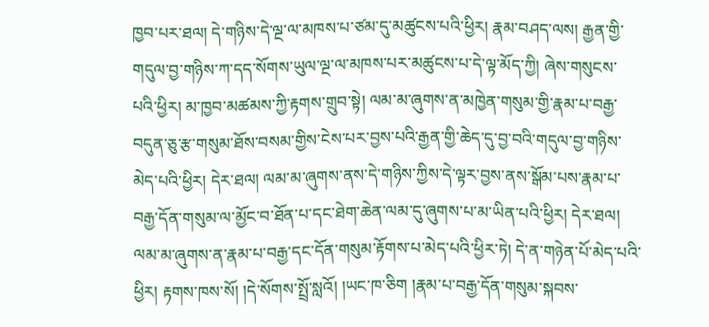ཁྱབ་པར་ཐལ། དེ་གཉིས་དེ་ལྔ་ལ་མཁས་པ་ཙམ་དུ་མཚུངས་པའི་ཕྱིར། རྣམ་བཤད་ལས། རྒྱན་གྱི་གདུལ་བྱ་གཉིས་ཀ་དད་སོགས་ཡུལ་ལྔ་ལ་མཁས་པར་མཚུངས་པ་དེ་ལྟ་མོད་ཀྱི། ཞེས་གསུངས་པའི་ཕྱིར། མ་ཁྱབ་མཚམས་ཀྱི་རྟགས་གྲུབ་སྟེ། ལམ་མ་ཞུགས་ན་མཁྱེན་གསུམ་གྱི་རྣམ་པ་བརྒྱ་བདུན་ཅུ་རྩ་གསུམ་ཐོས་བསམ་གྱིས་ངེས་པར་བྱས་པའི་རྒྱན་གྱི་ཆེད་དུ་བྱ་བའི་གདུལ་བྱ་གཉིས་མེད་པའི་ཕྱིར། དེར་ཐལ། ལམ་མ་ཞུགས་ནས་དེ་གཉིས་ཀྱིས་དེ་ལྟར་བྱས་ནས་སྒོམ་པས་རྣམ་པ་བརྒྱ་དོན་གསུམ་ལ་མྱོང་བ་ཐོན་པ་དང་ཐེག་ཆེན་ལམ་དུ་ཞུགས་པ་མ་ཡིན་པའི་ཕྱིར། དེར་ཐལ། ལམ་མ་ཞུགས་ན་རྣམ་པ་བརྒྱ་དང་དོན་གསུམ་རྟོགས་པ་མེད་པའི་ཕྱིར་ཏེ། དེ་ན་གཉེན་པོ་མེད་པའི་ཕྱིར། རྟགས་ཁས་སོ། །དེ་སོགས་སྤྲོ་སླའོ། །ཡང་ཁ་ཅིག །རྣམ་པ་བརྒྱ་དོན་གསུམ་སྐབས་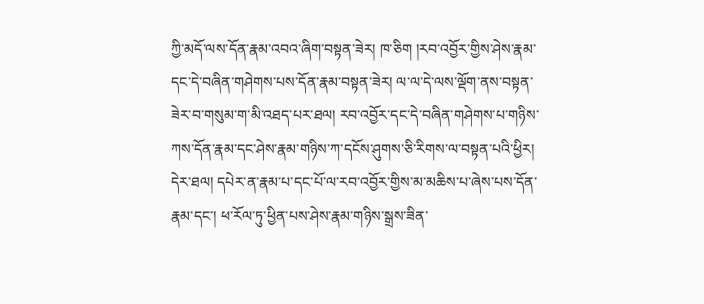ཀྱི་མདོ་ལས་དོན་རྣམ་འབའ་ཞིག་བསྟན་ཟེར། ཁ་ཅིག །རབ་འབྱོར་གྱིས་ཤེས་རྣམ་དང་དེ་བཞིན་གཤེགས་པས་དོན་རྣམ་བསྟན་ཟེར། ལ་ལ་དེ་ལས་ལྡོག་ནས་བསྟན་ཟེར་བ་གསུམ་ག་མི་འཐད་པར་ཐལ། རབ་འབྱོར་དང་དེ་བཞིན་གཤེགས་པ་གཉིས་ཀས་དོན་རྣམ་དང་ཤེས་རྣམ་གཉིས་ཀ་དངོས་ཤུགས་ཅི་རིགས་ལ་བསྟན་པའི་ཕྱིར། དེར་ཐལ། དཔེར་ན་རྣམ་པ་དང་པོ་ལ་རབ་འབྱོར་གྱིས་མ་མཆིས་པ་ཞེས་པས་དོན་རྣམ་དང་། ཕ་རོལ་ཏུ་ཕྱིན་པས་ཤེས་རྣམ་གཉིས་སྒྲས་ཟིན་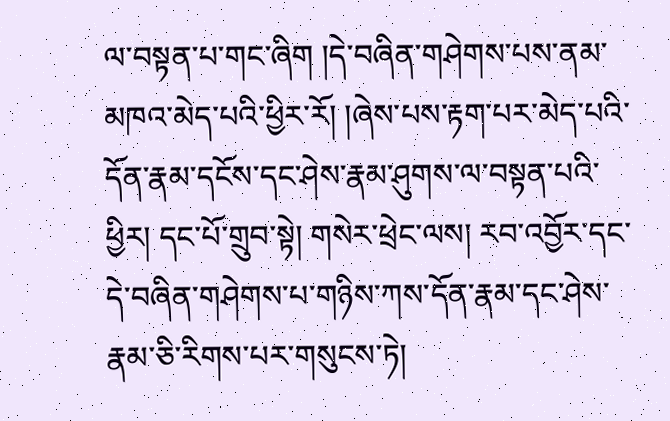ལ་བསྟན་པ་གང་ཞིག །དེ་བཞིན་གཤེགས་པས་ནམ་མཁའ་མེད་པའི་ཕྱིར་རོ། །ཞེས་པས་རྟག་པར་མེད་པའི་དོན་རྣམ་དངོས་དང་ཤེས་རྣམ་ཤུགས་ལ་བསྟན་པའི་ཕྱིར། དང་པོ་གྲུབ་སྟེ། གསེར་ཕྲེང་ལས། རབ་འབྱོར་དང་དེ་བཞིན་གཤེགས་པ་གཉིས་ཀས་དོན་རྣམ་དང་ཤེས་རྣམ་ཅི་རིགས་པར་གསུངས་ཏེ།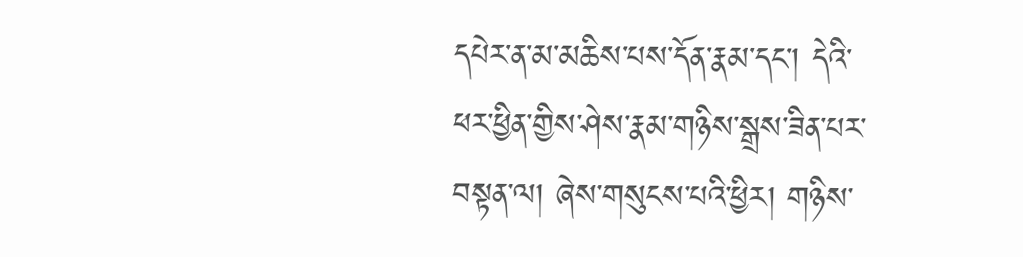དཔེར་ན་མ་མཆིས་པས་དོན་རྣམ་དང་། དེའི་ཕར་ཕྱིན་གྱིས་ཤེས་རྣམ་གཉིས་སྒྲས་ཟིན་པར་བསྟན་ལ། ཞེས་གསུངས་པའི་ཕྱིར། གཉིས་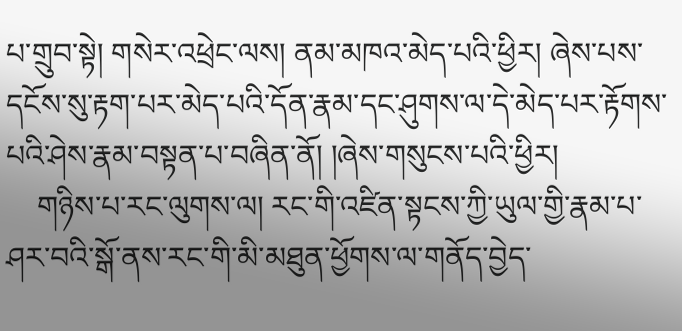པ་གྲུབ་སྟེ། གསེར་འཕྲེང་ལས། ནམ་མཁའ་མེད་པའི་ཕྱིར། ཞེས་པས་དངོས་སུ་རྟག་པར་མེད་པའི་དོན་རྣམ་དང་ཤུགས་ལ་དེ་མེད་པར་རྟོགས་པའི་ཤེས་རྣམ་བསྟན་པ་བཞིན་ནོ། །ཞེས་གསུངས་པའི་ཕྱིར།
    གཉིས་པ་རང་ལུགས་ལ། རང་གི་འཛིན་སྟངས་ཀྱི་ཡུལ་གྱི་རྣམ་པ་ཤར་བའི་སྒོ་ནས་རང་གི་མི་མཐུན་ཕྱོགས་ལ་གནོད་བྱེད་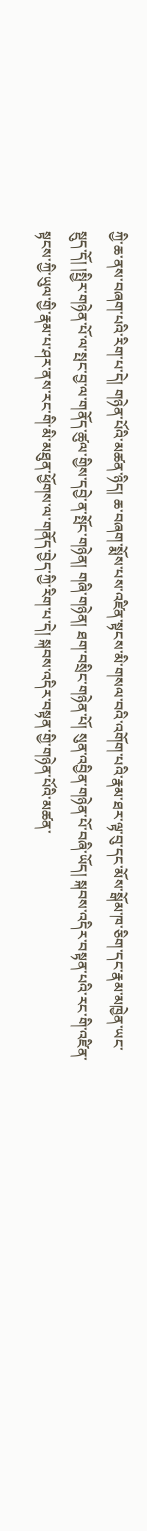ཀྱི་ཆ་ནས་བཞག་པའི་རིག་པ་དེ། གཉེན་པོའི་མཚན་ཉིད། ཆ་བཞག་སྨོས་པས་འཛིན་སྟངས་མི་གསལ་བའི་འགོག་པའི་རྣམ་ཐར་ལྟ་བུ་དང་མོས་སྒོམ་ཁ་ཅིག་དང་རྣམ་མཁྱེན་ཡང་སྡུད་དོ། །སྤྱིར་གཉེན་པོ་ལ་སྤང་བྱ་ལ་གནོད་ཚུལ་གྱིས་དབྱེ་ན་སྤོང་གཉེན། གཞི་གཉེན། ཐག་བསྲིང་གཉེན་པོ། སུན་འབྱིན་གཉེན་པོ་བཞི་ཡོད། སྐབས་འདིར་བསྟན་པའི་རང་གི་འཛིན་སྟངས་ཀྱི་ཡུལ་གྱི་རྣམ་པ་ཤར་ནས་རང་གི་མི་མཐུན་ཕྱོགས་ལ་གནོད་བྱེད་ཀྱི་རིག་པ་དེ། སྐབས་འདིར་བསྟན་གྱི་གཉེན་པོའི་མཚན་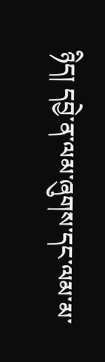ཉིད། དབྱེ་ན་ལམ་ཞུགས་དང་ལམ་མ་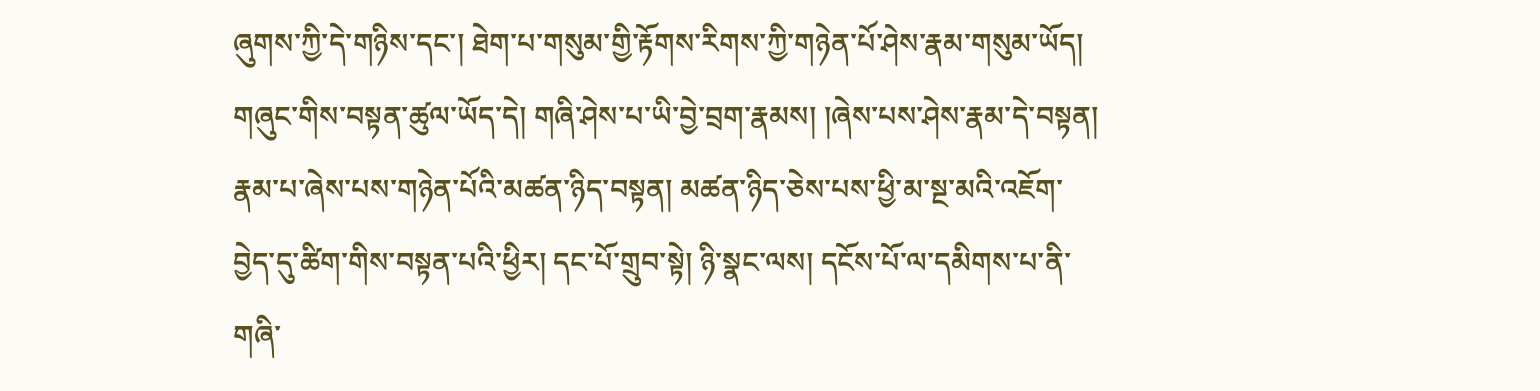ཞུགས་ཀྱི་དེ་གཉིས་དང་། ཐེག་པ་གསུམ་གྱི་རྟོགས་རིགས་ཀྱི་གཉེན་པོ་ཤེས་རྣམ་གསུམ་ཡོད། གཞུང་གིས་བསྟན་ཚུལ་ཡོད་དེ། གཞི་ཤེས་པ་ཡི་བྱེ་བྲག་རྣམས། །ཞེས་པས་ཤེས་རྣམ་དེ་བསྟན། རྣམ་པ་ཞེས་པས་གཉེན་པོའི་མཚན་ཉིད་བསྟན། མཚན་ཉིད་ཅེས་པས་ཕྱི་མ་སྔ་མའི་འཇོག་བྱེད་དུ་ཚིག་གིས་བསྟན་པའི་ཕྱིར། དང་པོ་གྲུབ་སྟེ། ཉི་སྣང་ལས། དངོས་པོ་ལ་དམིགས་པ་ནི་གཞི་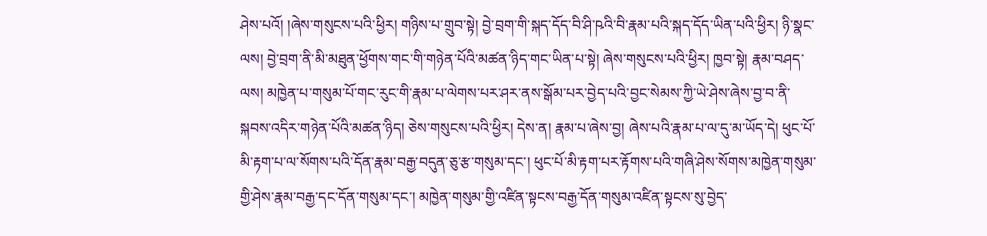ཤེས་པའོ། །ཞེས་གསུངས་པའི་ཕྱིར། གཉིས་པ་གྲུབ་སྟེ། བྱེ་བྲག་གི་སྐད་དོད་བི་ཤི་ཥའི་བི་རྣམ་པའི་སྐད་དོད་ཡིན་པའི་ཕྱིར། ཉི་སྣང་ལས། བྱེ་བྲག་ནི་མི་མཐུན་ཕྱོགས་གང་གི་གཉེན་པོའི་མཚན་ཉིད་གང་ཡིན་པ་སྟེ། ཞེས་གསུངས་པའི་ཕྱིར། ཁྱབ་སྟེ། རྣམ་བཤད་ལས། མཁྱེན་པ་གསུམ་པོ་གང་རུང་གི་རྣམ་པ་ལེགས་པར་ཤར་ནས་སྒོམ་པར་བྱེད་པའི་བྱང་སེམས་ཀྱི་ཡེ་ཤེས་ཞེས་བྱ་བ་ནི་སྐབས་འདིར་གཉེན་པོའི་མཚན་ཉིད། ཅེས་གསུངས་པའི་ཕྱིར། དེས་ན། རྣམ་པ་ཞེས་བྱ། ཞེས་པའི་རྣམ་པ་ལ་དུ་མ་ཡོད་དེ། ཕུང་པོ་མི་རྟག་པ་ལ་སོགས་པའི་དོན་རྣམ་བརྒྱ་བདུན་ཅུ་རྩ་གསུམ་དང་། ཕུང་པོ་མི་རྟག་པར་རྟོགས་པའི་གཞི་ཤེས་སོགས་མཁྱེན་གསུམ་གྱི་ཤེས་རྣམ་བརྒྱ་དང་དོན་གསུམ་དང་། མཁྱེན་གསུམ་གྱི་འཛིན་སྟངས་བརྒྱ་དོན་གསུམ་འཛིན་སྟངས་སུ་བྱེད་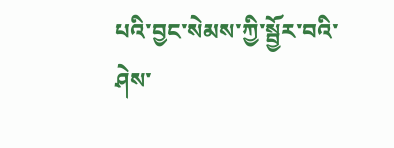པའི་བྱང་སེམས་ཀྱི་སྦྱོར་བའི་ཤེས་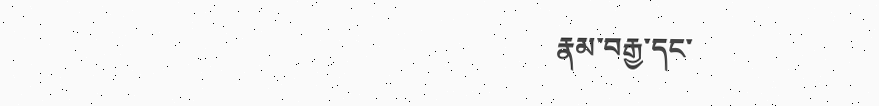རྣམ་བརྒྱ་དང་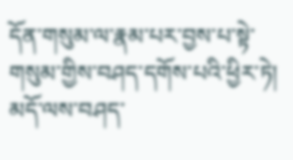དོན་གསུམ་ལ་རྣམ་པར་བྱས་པ་སྟེ་གསུམ་གྱིས་བཤད་དགོས་པའི་ཕྱིར་ཏེ། མདོ་ལས་བཤད་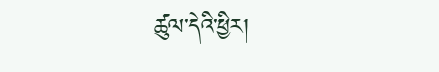ཚུལ་དེའི་ཕྱིར།